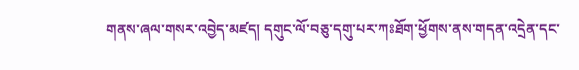གནས་ཞལ་གསར་འབྱེད་མཛད། དགུང་ལོ་བཅུ་དགུ་པར་ཀཿཐོག་ཕྱོགས་ནས་གདན་འདྲེན་དང་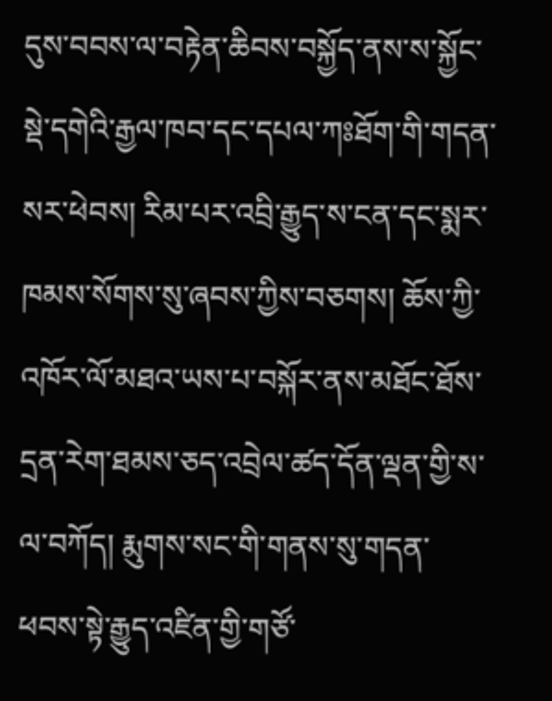དུས་བབས་ལ་བརྟེན་ཆིབས་བསྐྱོད་ནས་ས་སྐྱོང་སྡེ་དགེའི་རྒྱལ་ཁབ་དང་དཔལ་ཀཿཐོག་གི་གདན་སར་ཕེབས། རིམ་པར་འབྲི་རྒྱུད་ས་ངན་དང་སྨར་ཁམས་སོགས་སུ་ཞབས་ཀྱིས་བཅགས། ཆོས་ཀྱི་འཁོར་ལོ་མཐའ་ཡས་པ་བསྐོར་ནས་མཐོང་ཐོས་དྲན་རེག་ཐམས་ཅད་འབྲེལ་ཚད་དོན་ལྡན་གྱི་ས་ལ་བཀོད། རྨུགས་སང་གི་གནས་སུ་གདན་ཕབས་སྟེ་རྒྱུད་འཛིན་གྱི་གཙོ་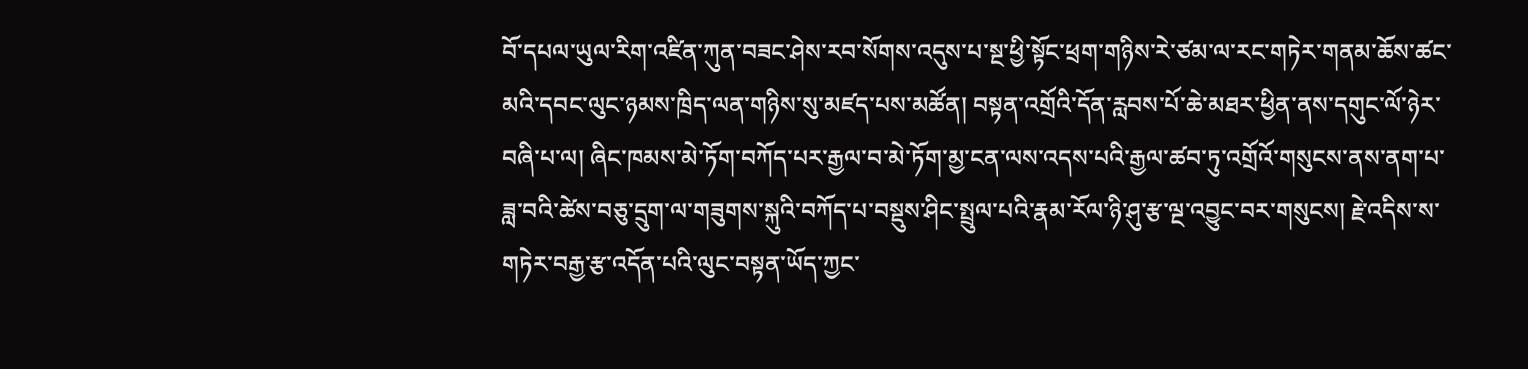བོ་དཔལ་ཡུལ་རིག་འཛིན་ཀུན་བཟང་ཤེས་རབ་སོགས་འདུས་པ་སྔ་ཕྱི་སྟོང་ཕྲག་གཉིས་རེ་ཙམ་ལ་རང་གཏེར་གནམ་ཆོས་ཚང་མའི་དབང་ལུང་ཉམས་ཁྲིད་ལན་གཉིས་སུ་མཛད་པས་མཚོན། བསྟན་འགྲོའི་དོན་རླབས་པོ་ཆེ་མཐར་ཕྱིན་ནས་དགུང་ལོ་ཉེར་བཞི་པ་ལ། ཞིང་ཁམས་མེ་ཏོག་བཀོད་པར་རྒྱལ་བ་མེ་ཏོག་མྱ་ངན་ལས་འདས་པའི་རྒྱལ་ཚབ་ཏུ་འགྲོའོ་གསུངས་ནས་ནག་པ་ཟླ་བའི་ཚེས་བཅུ་དྲུག་ལ་གཟུགས་སྐུའི་བཀོད་པ་བསྡུས་ཤིང་སྤྲུལ་པའི་རྣམ་རོལ་ཉི་ཤུ་རྩ་ལྔ་འབྱུང་བར་གསུངས། རྗེ་འདིས་ས་གཏེར་བརྒྱ་རྩ་འདོན་པའི་ལུང་བསྟན་ཡོད་ཀྱང་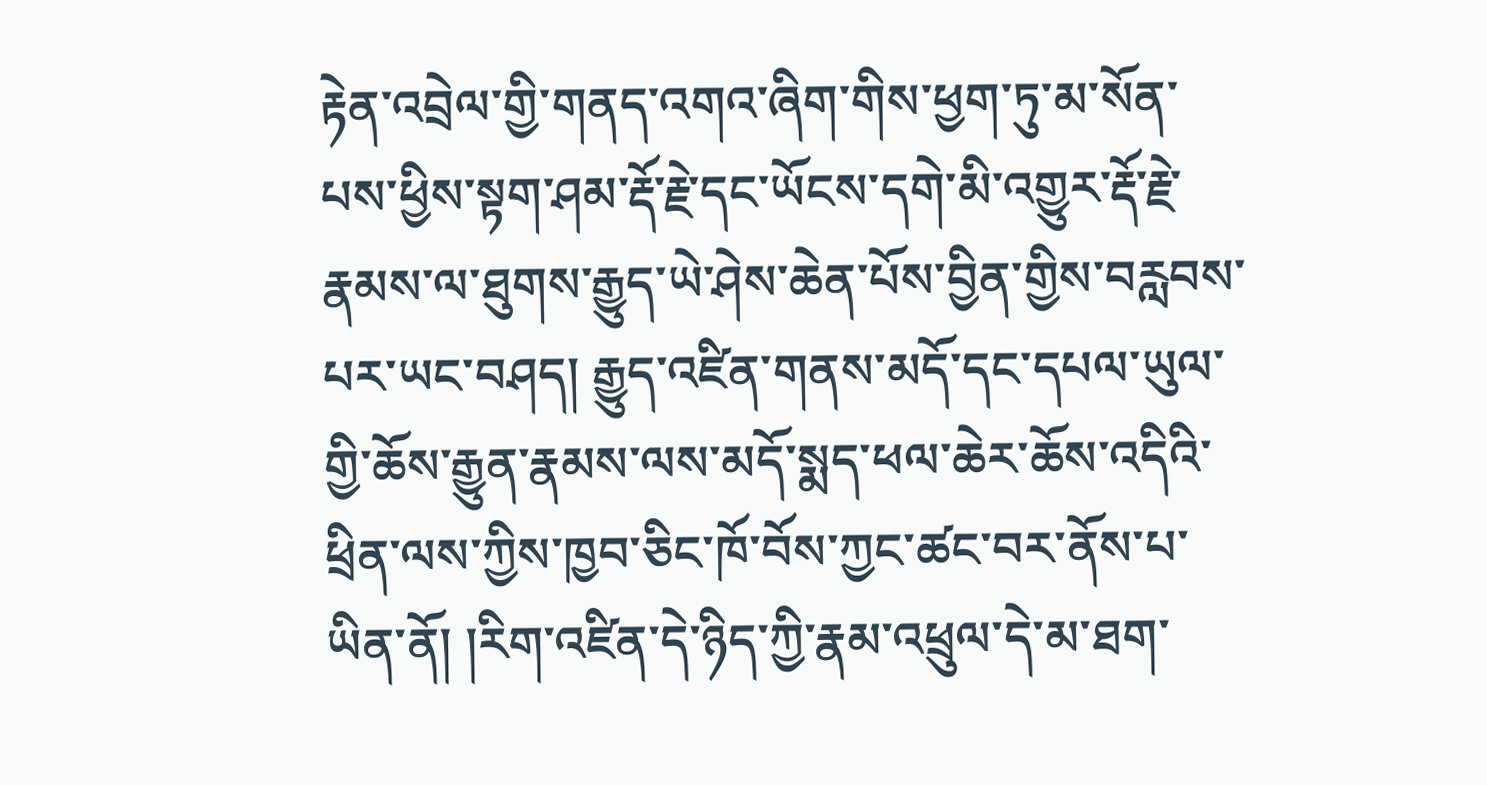རྟེན་འབྲེལ་གྱི་གནད་འགའ་ཞིག་གིས་ཕྱག་ཏུ་མ་སོན་པས་ཕྱིས་སྟག་ཤམ་རྡོ་རྗེ་དང་ཡོངས་དགེ་མི་འགྱུར་རྡོ་རྗེ་རྣམས་ལ་ཐུགས་རྒྱུད་ཡེ་ཤེས་ཆེན་པོས་བྱིན་གྱིས་བརླབས་པར་ཡང་བཤད། རྒྱུད་འཛིན་གནས་མདོ་དང་དཔལ་ཡུལ་གྱི་ཆོས་རྒྱུན་རྣམས་ལས་མདོ་སྨད་ཕལ་ཆེར་ཆོས་འདིའི་ཕྲིན་ལས་ཀྱིས་ཁྱབ་ཅིང་ཁོ་བོས་ཀྱང་ཚང་བར་ནོས་པ་ཡིན་ནོ། །རིག་འཛིན་དེ་ཉིད་ཀྱི་རྣམ་འཕྲུལ་དེ་མ་ཐག་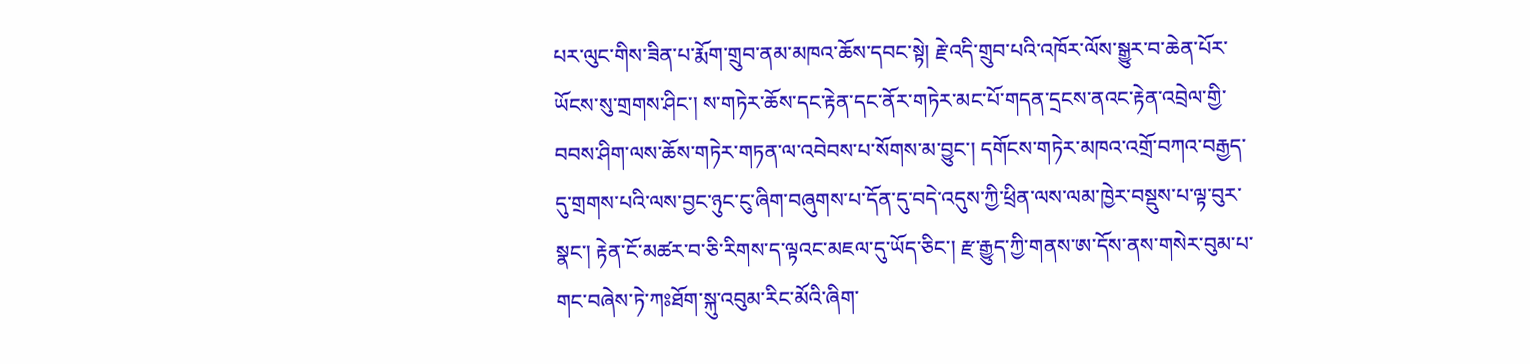པར་ལུང་གིས་ཟིན་པ་རྨོག་གྲུབ་ནམ་མཁའ་ཆོས་དབང་སྟེ། རྗེ་འདི་གྲུབ་པའི་འཁོར་ལོས་སྒྱུར་བ་ཆེན་པོར་ཡོངས་སུ་གྲགས་ཤིང་། ས་གཏེར་ཆོས་དང་རྟེན་དང་ནོར་གཏེར་མང་པོ་གདན་དྲངས་ནའང་རྟེན་འབྲེལ་གྱི་བབས་ཤིག་ལས་ཆོས་གཏེར་གཏན་ལ་འབེབས་པ་སོགས་མ་བྱུང་། དགོངས་གཏེར་མཁའ་འགྲོ་བཀའ་བརྒྱད་དུ་གྲགས་པའི་ལས་བྱང་ཉུང་ངུ་ཞིག་བཞུགས་པ་དོན་དུ་བདེ་འདུས་ཀྱི་ཕྲིན་ལས་ལམ་ཁྱེར་བསྡུས་པ་ལྟ་བུར་སྣང་། རྟེན་ངོ་མཚར་བ་ཅི་རིགས་ད་ལྟའང་མཇལ་དུ་ཡོད་ཅིང་། རྫ་རྒྱུད་ཀྱི་གནས་ཨ་དོས་ནས་གསེར་བུམ་པ་གང་བཞེས་ཏེ་ཀཿཐོག་སྐུ་འབུམ་རིང་མོའི་ཞིག་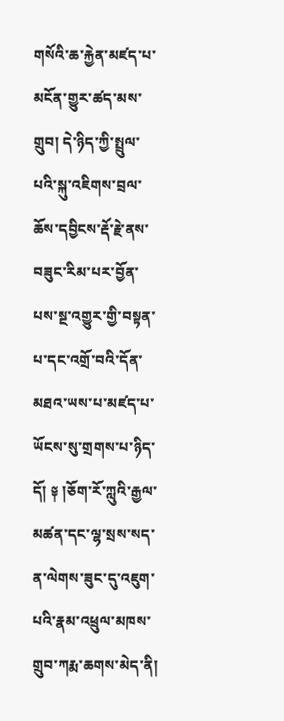གསོའི་ཆ་རྐྱེན་མཛད་པ་མངོན་གྱུར་ཚད་མས་གྲུབ། དེ་ཉིད་ཀྱི་སྤྲུལ་པའི་སྐུ་འཇིགས་བྲལ་ཆོས་དབྱིངས་རྡོ་རྗེ་ནས་བཟུང་རིམ་པར་བྱོན་པས་སྔ་འགྱུར་གྱི་བསྟན་པ་དང་འགྲོ་བའི་དོན་མཐའ་ཡས་པ་མཛད་པ་ཡོངས་སུ་གྲགས་པ་ཉིད་དོ། ༈ །ཅོག་རོ་ཀླུའི་རྒྱལ་མཚན་དང་ལྷ་སྲས་སད་ན་ལེགས་ཟུང་དུ་འཇུག་པའི་རྣམ་འཕྲུལ་མཁས་གྲུབ་ཀརྨ་ཆགས་མེད་ནི།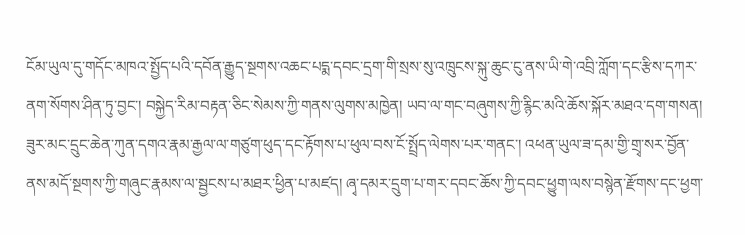ངོམ་ཡུལ་དུ་གདོང་མཁའ་སྤྱོད་པའི་དབོན་རྒྱུད་སྔགས་འཆང་པདྨ་དབང་དྲག་གི་སྲས་སུ་འཁྲུངས་སྐུ་ཆུང་ངུ་ནས་ཡི་གེ་འབྲི་ཀློག་དང་རྩིས་དཀར་ནག་སོགས་ཤིན་ཏུ་བྱང་། བསྐྱེད་རིམ་བརྟན་ཅིང་སེམས་ཀྱི་གནས་ལུགས་མཁྱེན། ཡབ་ལ་གང་བཞུགས་ཀྱི་རྙིང་མའི་ཆོས་སྐོར་མཐའ་དག་གསན། ཟུར་མང་དྲུང་ཆེན་ཀུན་དགའ་རྣམ་རྒྱལ་ལ་གཙུག་ཕུད་དང་རྟོགས་པ་ཕུལ་བས་ངོ་སྤྲོད་ལེགས་པར་གནང་། འཕན་ཡུལ་ཟ་དམ་གྱི་གྲྭ་སར་བྱོན་ནས་མདོ་སྔགས་ཀྱི་གཞུང་རྣམས་ལ་སྦྱངས་པ་མཐར་ཕྱིན་པ་མཛད། ཞྭ་དམར་དྲུག་པ་གར་དབང་ཆོས་ཀྱི་དབང་ཕྱུག་ལས་བསྙེན་རྫོགས་དང་ཕྱག་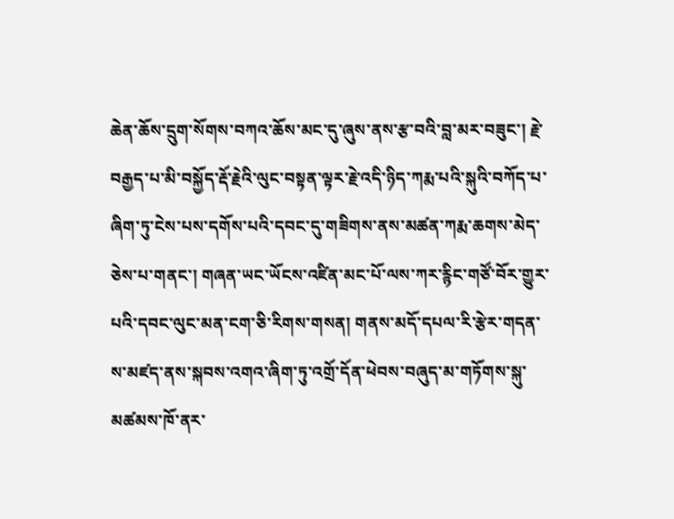ཆེན་ཆོས་དྲུག་སོགས་བཀའ་ཆོས་མང་དུ་ཞུས་ནས་རྩ་བའི་བླ་མར་བཟུང་། རྗེ་བརྒྱད་པ་མི་བསྐྱོད་རྡོ་རྗེའི་ལུང་བསྟན་ལྟར་རྗེ་འདི་ཉིད་ཀརྨ་པའི་སྐུའི་བཀོད་པ་ཞིག་ཏུ་ངེས་པས་དགོས་པའི་དབང་དུ་གཟིགས་ནས་མཚན་ཀརྨ་ཆགས་མེད་ཅེས་པ་གནང་། གཞན་ཡང་ཡོངས་འཛིན་མང་པོ་ལས་ཀར་རྙིང་གཙོ་བོར་གྱུར་པའི་དབང་ལུང་མན་ངག་ཅི་རིགས་གསན། གནས་མདོ་དཔལ་རི་རྩེར་གདན་ས་མཛད་ནས་སྐབས་འགའ་ཞིག་ཏུ་འགྲོ་དོན་ཕེབས་བཞུད་མ་གཏོགས་སྐུ་མཚམས་ཁོ་ནར་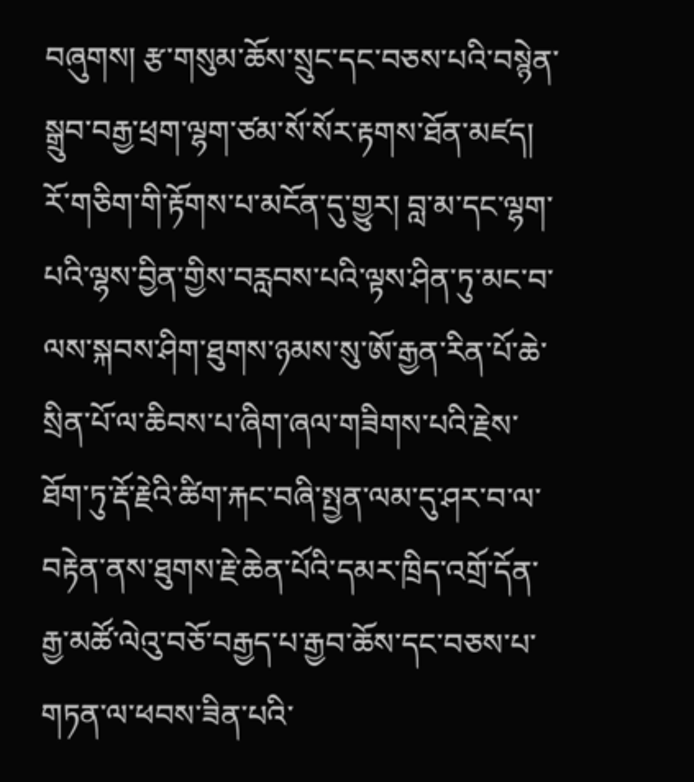བཞུགས། རྩ་གསུམ་ཆོས་སྲུང་དང་བཅས་པའི་བསྙེན་སྒྲུབ་བརྒྱ་ཕྲག་ལྷག་ཙམ་སོ་སོར་རྟགས་ཐོན་མཛད། རོ་གཅིག་གི་རྟོགས་པ་མངོན་དུ་གྱུར། བླ་མ་དང་ལྷག་པའི་ལྷས་བྱིན་གྱིས་བརླབས་པའི་ལྟས་ཤིན་ཏུ་མང་བ་ལས་སྐབས་ཤིག་ཐུགས་ཉམས་སུ་ཨོ་རྒྱན་རིན་པོ་ཆེ་སྲིན་པོ་ལ་ཆིབས་པ་ཞིག་ཞལ་གཟིགས་པའི་རྗེས་ཐོག་ཏུ་རྡོ་རྗེའི་ཚིག་རྐང་བཞི་སྤྱན་ལམ་དུ་ཤར་བ་ལ་བརྟེན་ནས་ཐུགས་རྗེ་ཆེན་པོའི་དམར་ཁྲིད་འགྲོ་དོན་རྒྱ་མཚོ་ལེའུ་བཅོ་བརྒྱད་པ་རྒྱབ་ཆོས་དང་བཅས་པ་གཏན་ལ་ཕབས་ཟིན་པའི་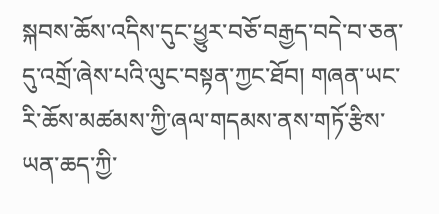སྐབས་ཆོས་འདིས་དུང་ཕྱུར་བཅོ་བརྒྱད་བདེ་བ་ཅན་དུ་འགྲོ་ཞེས་པའི་ལུང་བསྟན་ཀྱང་ཐོབ། གཞན་ཡང་རི་ཆོས་མཚམས་ཀྱི་ཞལ་གདམས་ནས་གཏོ་རྩིས་ཡན་ཆད་ཀྱི་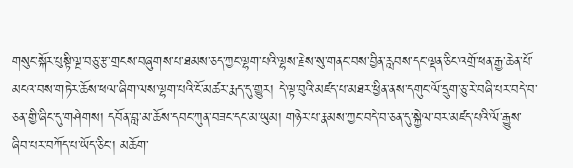གསུང་སྐོར་པུསྟི་ལྔ་བཅུ་རྩ་གྲངས་བཞུགས་པ་ཐམས་ཅད་ཀྱང་ལྷག་པའི་ལྷས་རྗེས་སུ་གནང་བས་བྱིན་རླབས་དང་ལྡན་ཅིང་འགྲོ་ཕན་རྒྱ་ཆེན་པོ་མངའ་བས་གཏེར་ཆོས་ཕལ་ཞིག་ལས་ལྷག་པའི་ངོ་མཚར་རྨད་དུ་གྱུར། དེ་ལྟ་བུའི་མཛད་པ་མཐར་ཕྱིན་ནས་དགུང་ལོ་དྲུག་ཅུ་རེ་བཞི་པར་བདེ་བ་ཅན་གྱི་ཞིང་དུ་གཤེགས། དབོན་བླ་མ་ཆོས་དབང་ཀུན་བཟང་དང་མ་ཡུམ། གཉེར་པ་རྣམས་ཀྱང་བདེ་བ་ཅན་དུ་སྐྱེལ་བར་མཛད་པའི་ལོ་རྒྱུས་ཞིབ་པར་བཀོད་པ་ཡོད་ཅིང་། མཆོག་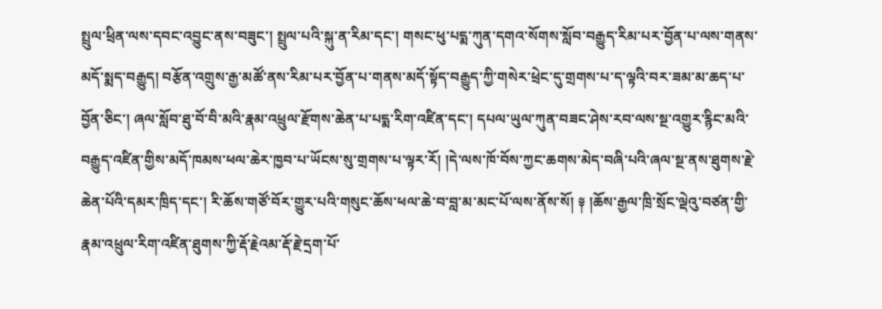སྤྲུལ་ཕྲིན་ལས་དབང་འབྱུང་ནས་བཟུང་། སྤྲུལ་པའི་སྐུ་ན་རིམ་དང་། གསང་ཕུ་པདྨ་ཀུན་དགའ་སོགས་སློབ་བརྒྱུད་རིམ་པར་བྱོན་པ་ལས་གནས་མདོ་སྨད་བརྒྱུད། བརྩོན་འགྲུས་རྒྱ་མཚོ་ནས་རིམ་པར་བྱོན་པ་གནས་མདོ་སྟོད་བརྒྱུད་ཀྱི་གསེར་ཕྲེང་དུ་གྲགས་པ་ད་ལྟའི་བར་ཟམ་མ་ཆད་པ་བྱོན་ཅིང་། ཞལ་སློབ་ཐུ་བོ་བི་མའི་རྣམ་འཕྲུལ་རྫོགས་ཆེན་པ་པདྨ་རིག་འཛིན་དང་། དཔལ་ཡུལ་ཀུན་བཟང་ཤེས་རབ་ལས་སྔ་འགྱུར་རྙིང་མའི་བརྒྱུད་འཛིན་གྱིས་མདོ་ཁམས་ཕལ་ཆེར་ཁྱབ་པ་ཡོངས་སུ་གྲགས་པ་ལྟར་རོ། །དེ་ལས་ཁོ་བོས་ཀྱང་ཆགས་མེད་བཞི་པའི་ཞལ་སྔ་ནས་ཐུགས་རྗེ་ཆེན་པོའི་དམར་ཁྲིད་དང་། རི་ཆོས་གཙོ་བོར་གྱུར་པའི་གསུང་ཆོས་ཕལ་ཆེ་བ་བླ་མ་མང་པོ་ལས་ནོས་སོ། ༈ །ཆོས་རྒྱལ་ཁྲི་སྲོང་ལྡེའུ་བཙན་གྱི་རྣམ་འཕྲུལ་རིག་འཛིན་ཐུགས་ཀྱི་རྡོ་རྗེའམ་རྡོ་རྗེ་དྲག་པོ་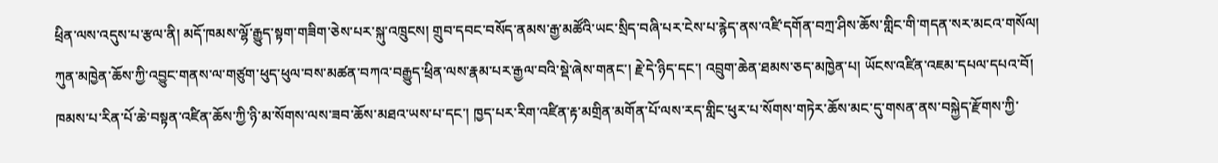ཕྲིན་ལས་འདུས་པ་རྩལ་ནི། མདོ་ཁམས་ལྷོ་རྒྱུད་སྟག་གཟིག་ཅེས་པར་སྐུ་འཁྲུངས། གྲུབ་དབང་བསོད་ནམས་རྒྱ་མཚོའི་ཡང་སྲིད་བཞི་པར་ངེས་པ་རྙེད་ནས་འཛི་དགོན་བཀྲ་ཤིས་ཆོས་གླིང་གི་གདན་སར་མངའ་གསོལ། ཀུན་མཁྱེན་ཆོས་ཀྱི་འབྱུང་གནས་ལ་གཙུག་ཕུད་ཕུལ་བས་མཚན་བཀའ་བརྒྱུད་ཕྲིན་ལས་རྣམ་པར་རྒྱལ་བའི་སྡེ་ཞེས་གནང་། རྗེ་དེ་ཉིད་དང་། འབྲུག་ཆེན་ཐམས་ཅད་མཁྱེན་པ། ཡོངས་འཛིན་འཇམ་དཔལ་དཔའ་བོ། ཁམས་པ་རིན་པོ་ཆེ་བསྟན་འཛིན་ཆོས་ཀྱི་ཉི་མ་སོགས་ལས་ཟབ་ཆོས་མཐའ་ཡས་པ་དང་། ཁྱད་པར་རིག་འཛིན་རྟ་མགྲིན་མགོན་པོ་ལས་རད་གླིང་ཕུར་པ་སོགས་གཏེར་ཆོས་མང་དུ་གསན་ནས་བསྐྱེད་རྫོགས་ཀྱི་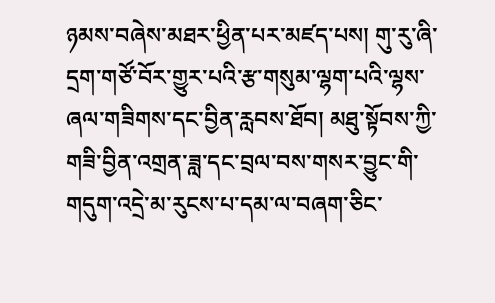ཉམས་བཞེས་མཐར་ཕྱིན་པར་མཛད་པས། གུ་རུ་ཞི་དྲག་གཙོ་བོར་གྱུར་པའི་རྩ་གསུམ་ལྷག་པའི་ལྷས་ཞལ་གཟིགས་དང་བྱིན་རླབས་ཐོབ། མཐུ་སྟོབས་ཀྱི་གཟི་བྱིན་འགྲན་ཟླ་དང་བྲལ་བས་གསར་བྱུང་གི་གདུག་འདྲེ་མ་རུངས་པ་དམ་ལ་བཞག་ཅིང་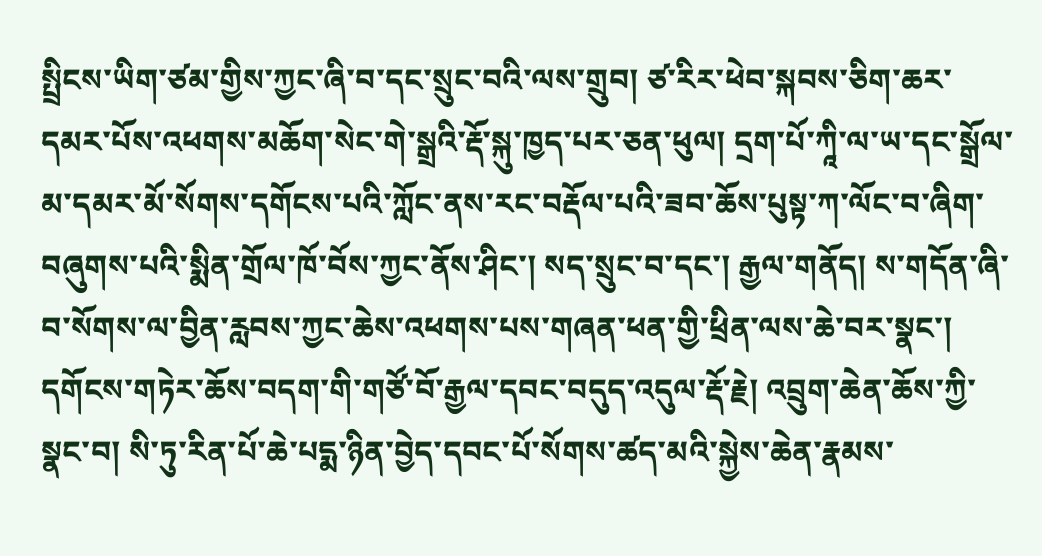སྤྲིངས་ཡིག་ཙམ་གྱིས་ཀྱང་ཞི་བ་དང་སྲུང་བའི་ལས་གྲུབ། ཙ་རིར་ཕེབ་སྐབས་ཅིག་ཆར་དམར་པོས་འཕགས་མཆོག་སེང་གེ་སྒྲའི་རྡོ་སྐུ་ཁྱད་པར་ཅན་ཕུལ། དྲག་པོ་ཀཱི་ལ་ཡ་དང་སྒྲོལ་མ་དམར་མོ་སོགས་དགོངས་པའི་ཀློང་ནས་རང་བརྡོལ་པའི་ཟབ་ཆོས་པུསྟ་ཀ་ལོང་བ་ཞིག་བཞུགས་པའི་སྨིན་གྲོལ་ཁོ་བོས་ཀྱང་ནོས་ཤིང་། སད་སྲུང་བ་དང་། རྒྱལ་གནོད། ས་གདོན་ཞི་བ་སོགས་ལ་བྱིན་རླབས་ཀྱང་ཆེས་འཕགས་པས་གཞན་ཕན་གྱི་ཕྲིན་ལས་ཆེ་བར་སྣང་། དགོངས་གཏེར་ཆོས་བདག་གི་གཙོ་བོ་རྒྱལ་དབང་བདུད་འདུལ་རྡོ་རྗེ། འབྲུག་ཆེན་ཆོས་ཀྱི་སྣང་བ། སི་ཏུ་རིན་པོ་ཆེ་པདྨ་ཉིན་བྱེད་དབང་པོ་སོགས་ཚད་མའི་སྐྱེས་ཆེན་རྣམས་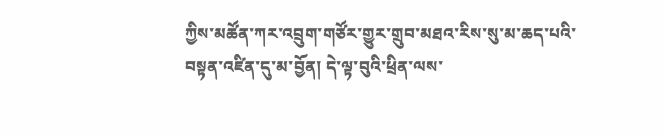ཀྱིས་མཚོན་ཀར་འབྲུག་གཙོར་གྱུར་གྲུབ་མཐའ་རིས་སུ་མ་ཆད་པའི་བསྟན་འཛིན་དུ་མ་བྱོན། དེ་ལྟ་བུའི་ཕྲིན་ལས་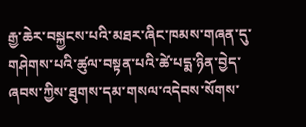རྒྱ་ཆེར་བསྐྱངས་པའི་མཐར་ཞིང་ཁམས་གཞན་དུ་གཤེགས་པའི་ཚུལ་བསྟན་པའི་ཚེ་པདྨ་ཉིན་བྱེད་ཞབས་ཀྱིས་ཐུགས་དམ་གསལ་འདེབས་སོགས་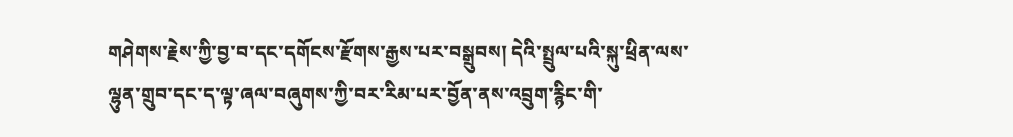གཤེགས་རྗེས་ཀྱི་བྱ་བ་དང་དགོངས་རྫོགས་རྒྱས་པར་བསྒྲུབས། དེའི་སྤྲུལ་པའི་སྐུ་ཕྲིན་ལས་ལྷུན་གྲུབ་དང་ད་ལྟ་ཞལ་བཞུགས་ཀྱི་བར་རིམ་པར་བྱོན་ནས་འབྲུག་རྙིང་གི་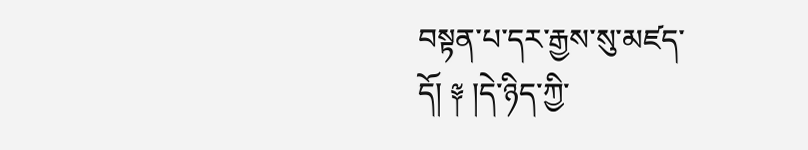བསྟན་པ་དར་རྒྱས་སུ་མཛད་དོ། ༈ །དེ་ཉིད་ཀྱི་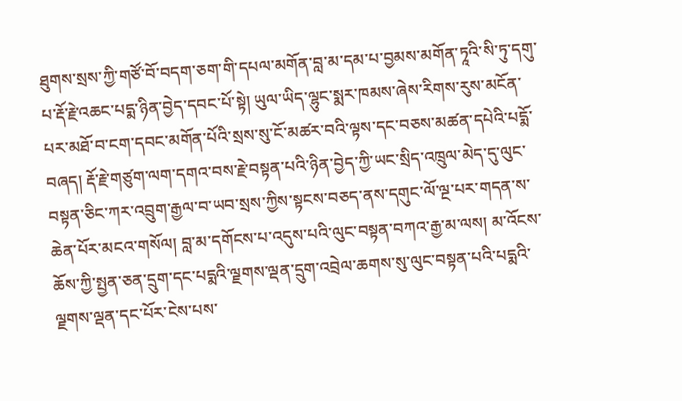ཐུགས་སྲས་ཀྱི་གཙོ་བོ་བདག་ཅག་གི་དཔལ་མགོན་བླ་མ་དམ་པ་བྱམས་མགོན་ཏཱའི་སི་ཏུ་དགུ་པ་རྡོ་རྗེ་འཆང་པདྨ་ཉིན་བྱེད་དབང་པོ་སྟེ། ཡུལ་ཡིད་ལྷུང་སྨར་ཁམས་ཞེས་རིགས་རུས་མངོན་པར་མཐོ་བ་ངག་དབང་མགོན་པོའི་སྲས་སུ་ངོ་མཚར་བའི་ལྟས་དང་བཅས་མཚན་དཔེའི་པདྨོ་བཞད། རྡོ་རྗེ་གཙུག་ལག་དགའ་བས་རྗེ་བསྟན་པའི་ཉིན་བྱེད་ཀྱི་ཡང་སྲིད་འཁྲུལ་མེད་དུ་ལུང་བསྟན་ཅིང་ཀར་འབྲུག་རྒྱལ་བ་ཡབ་སྲས་ཀྱིས་སྟངས་བཅད་ནས་དགུང་ལོ་ལྔ་པར་གདན་ས་ཆེན་པོར་མངའ་གསོལ། བླ་མ་དགོངས་པ་འདུས་པའི་ལུང་བསྟན་བཀའ་རྒྱ་མ་ལས། མ་འོངས་ཆོས་ཀྱི་སྤྱན་ཅན་དྲུག་དང་པདྨའི་ལྗགས་ལྡན་དྲུག་འབྲེལ་ཆགས་སུ་ལུང་བསྟན་པའི་པདྨའི་ལྗགས་ལྡན་དང་པོར་ངེས་པས་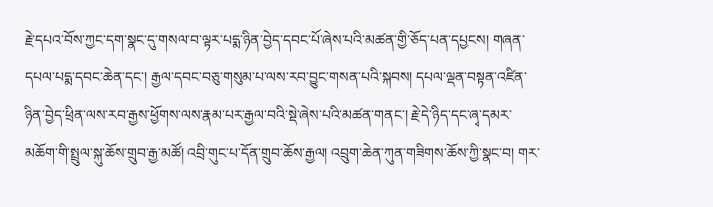རྗེ་དཔའ་བོས་ཀྱང་དག་སྣང་དུ་གསལ་བ་ལྟར་པདྨ་ཉིན་བྱེད་དབང་པོ་ཞེས་པའི་མཚན་གྱི་ཅོད་པན་དཔྱངས། གཞན་དཔལ་པདྨ་དབང་ཆེན་དང་། རྒྱལ་དབང་བཅུ་གསུམ་པ་ལས་རབ་བྱུང་གསན་པའི་སྐབས། དཔལ་ལྡན་བསྟན་འཛིན་ཉིན་བྱེད་ཕྲིན་ལས་རབ་རྒྱས་ཕྱོགས་ལས་རྣམ་པར་རྒྱལ་བའི་སྡེ་ཞེས་པའི་མཚན་གནང་། རྗེ་དེ་ཉིད་དང་ཞྭ་དམར་མཆོག་གི་སྤྲུལ་སྐུ་ཆོས་གྲུབ་རྒྱ་མཚོ། འབྲི་གུང་པ་དོན་གྲུབ་ཆོས་རྒྱལ། འབྲུག་ཆེན་ཀུན་གཟིགས་ཆོས་ཀྱི་སྣང་བ། གར་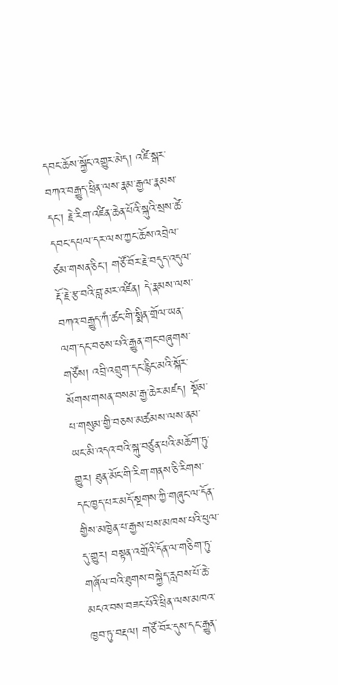དབང་ཆོས་སྐྱོང་འགྱུར་མེད། འཛི་སྒར་བཀའ་བརྒྱུད་ཕྲིན་ལས་རྣམ་རྒྱལ་རྣམས་དང་། རྗེ་རིག་འཛིན་ཆེན་པོའི་སྐུའི་སྲས་ཚེ་དབང་དཔལ་དར་ལས་ཀྱང་ཆོས་འབྲེལ་ཙམ་གསན་ཅིང་། གཙོ་བོར་རྗེ་བདུད་འདུལ་རྡོ་རྗེ་རྩ་བའི་བླ་མར་འཛིན། དེ་རྣམས་ལས་བཀའ་བརྒྱུད་ཀཾ་ཚང་གི་སྨིན་གྲོལ་ཡན་ལག་དང་བཅས་པའི་རྒྱུན་གང་བཞུགས་གཙོས། འབྲི་འབྲུག་དང་རྙིང་མའི་སྐོར་སོགས་གསན་བསམ་རྒྱ་ཆེར་མཛད། སྡོམ་པ་གསུམ་གྱི་བཅས་མཚམས་ལས་ནམ་ཡང་མི་འདའ་བའི་སྐུ་བཙུན་པའི་མཆོག་ཏུ་གྱུར། ཐུན་མོང་གི་རིག་གནས་ཅི་རིགས་དང་ཁྱད་པར་མདོ་སྔགས་ཀྱི་གཞུང་ལ་དོན་གྱིས་མཁྱེན་པ་རྒྱས་པས་མཁས་པའི་ཕུལ་དུ་གྱུར། བསྟན་འགྲོའི་དོན་ལ་གཅིག་ཏུ་གཞོལ་བའི་ཐུགས་བསྐྱེད་རླབས་པོ་ཆེ་མངའ་བས་བཟང་པོའི་ཕྲིན་ལས་མཁའ་ཁྱབ་ཏུ་བརྡལ། གཙོ་བོར་དུས་དང་རྒྱུན་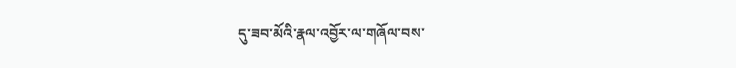དུ་ཟབ་མོའི་རྣལ་འབྱོར་ལ་གཞོལ་བས་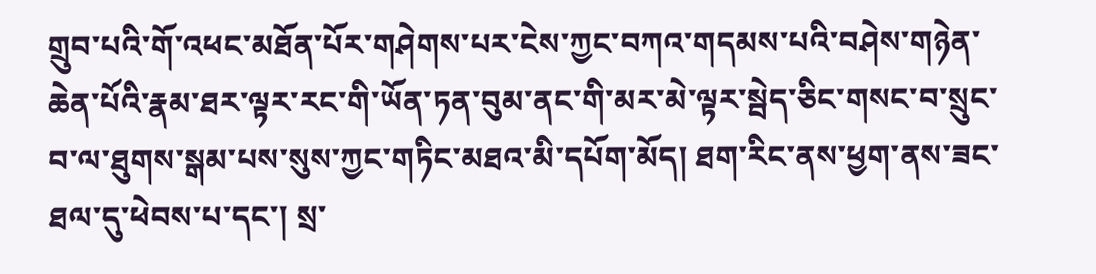གྲུབ་པའི་གོ་འཕང་མཐོན་པོར་གཤེགས་པར་ངེས་ཀྱང་བཀའ་གདམས་པའི་བཤེས་གཉེན་ཆེན་པོའི་རྣམ་ཐར་ལྟར་རང་གི་ཡོན་ཏན་བུམ་ནང་གི་མར་མེ་ལྟར་སྦེད་ཅིང་གསང་བ་སྲུང་བ་ལ་ཐུགས་སྒམ་པས་སུས་ཀྱང་གཏིང་མཐའ་མི་དཔོག་མོད། ཐག་རིང་ནས་ཕྱག་ནས་ཟང་ཐལ་དུ་ཕེབས་པ་དང་། སྲ་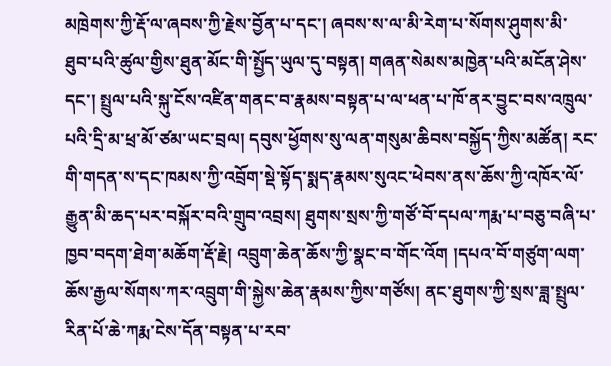མཁྲེགས་ཀྱི་རྡོ་ལ་ཞབས་ཀྱི་རྗེས་བྱོན་པ་དང་། ཞབས་ས་ལ་མི་རེག་པ་སོགས་ཤུགས་མི་ཐུབ་པའི་ཚུལ་གྱིས་ཐུན་མོང་གི་སྤྱོད་ཡུལ་དུ་བསྟན། གཞན་སེམས་མཁྱེན་པའི་མངོན་ཤེས་དང་། སྤྲུལ་པའི་སྐུ་ངོས་འཛིན་གནང་བ་རྣམས་བསྟན་པ་ལ་ཕན་པ་ཁོ་ནར་བྱུང་བས་འཁྲུལ་པའི་དྲི་མ་ཕྲ་མོ་ཙམ་ཡང་བྲལ། དབུས་ཕྱོགས་སུ་ལན་གསུམ་ཆིབས་བསྐྱོད་ཀྱིས་མཚོན། རང་གི་གདན་ས་དང་ཁམས་ཀྱི་འབྲོག་སྡེ་སྟོད་སྨད་རྣམས་སུའང་ཕེབས་ནས་ཆོས་ཀྱི་འཁོར་ལོ་རྒྱུན་མི་ཆད་པར་བསྐོར་བའི་གྲུབ་འབྲས། ཐུགས་སྲས་ཀྱི་གཙོ་བོ་དཔལ་ཀརྨ་པ་བཅུ་བཞི་པ་ཁྱབ་བདག་ཐེག་མཆོག་རྡོ་རྗེ། འབྲུག་ཆེན་ཆོས་ཀྱི་སྣང་བ་གོང་འོག །དཔའ་བོ་གཙུག་ལག་ཆོས་རྒྱལ་སོགས་ཀར་འབྲུག་གི་སྐྱེས་ཆེན་རྣམས་ཀྱིས་གཙོས། ནང་ཐུགས་ཀྱི་སྲས་ཟླ་སྤྲུལ་རིན་པོ་ཆེ་ཀརྨ་ངེས་དོན་བསྟན་པ་རབ་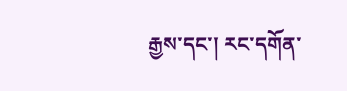རྒྱས་དང་། རང་དགོན་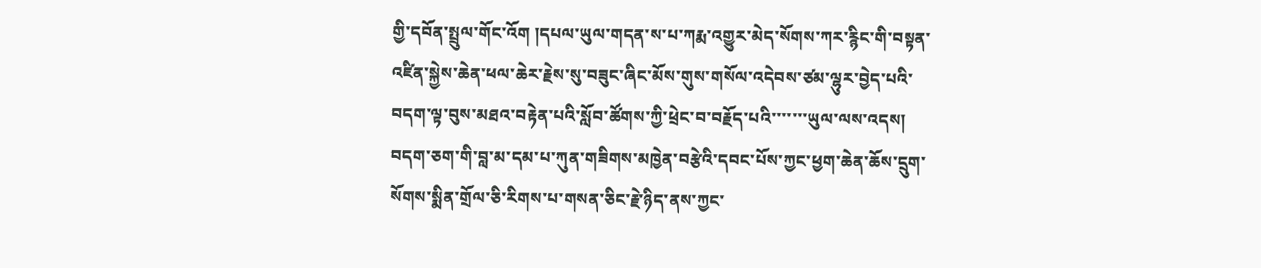གྱི་དབོན་སྤྲུལ་གོང་འོག །དཔལ་ཡུལ་གདན་ས་པ་ཀརྨ་འགྱུར་མེད་སོགས་ཀར་རྙིང་གི་བསྟན་འཛིན་སྐྱེས་ཆེན་ཕལ་ཆེར་རྗེས་སུ་བཟུང་ཞིང་མོས་གུས་གསོལ་འདེབས་ཙམ་ལྷུར་བྱེད་པའི་བདག་ལྟ་བུས་མཐའ་བརྟེན་པའི་སློབ་ཚོགས་ཀྱི་ཕྲེང་བ་བརྗོད་པའི་་་་་་་ཡུལ་ལས་འདས། བདག་ཅག་གི་བླ་མ་དམ་པ་ཀུན་གཟིགས་མཁྱེན་བརྩེའི་དབང་པོས་ཀྱང་ཕྱག་ཆེན་ཆོས་དྲུག་སོགས་སྨིན་གྲོལ་ཅི་རིགས་པ་གསན་ཅིང་རྗེ་ཉིད་ནས་ཀྱང་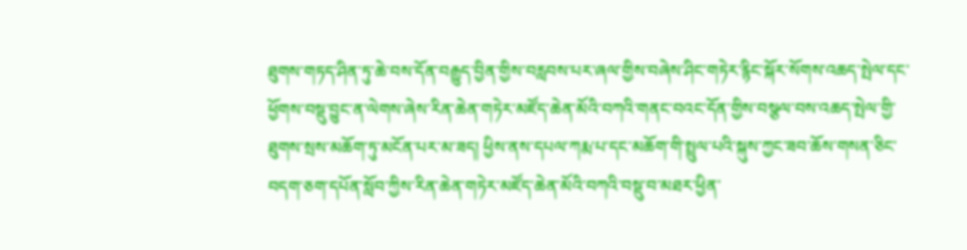ཐུགས་གཏད་ཤིན་ཏུ་ཆེ་བས་དོན་བརྒྱུད་བྱིན་གྱིས་བརླབས་པར་ཞལ་གྱིས་བཞེས་ཤིང་གཏེར་རྙིང་སྐོར་སོགས་འཆད་སྤེལ་དང་ཕྱོགས་བསྡུ་བྱུང་ན་ལེགས་ཞེས་རིན་ཆེན་གཏེར་མཛོད་ཆེན་མོའི་བཀའི་གནང་བའང་དོན་གྱིས་བསྩལ་བས་འཆད་སྤེལ་གྱི་ཐུགས་སྲས་མཆོག་ཏུ་མངོན་པར་མ་ཟད། ཕྱིས་ནས་དཔལ་ཀརྨ་པ་དང་མཆོག་གི་སྤྲུལ་པའི་སྐུས་ཀྱང་ཟབ་ཆོས་གསན་ཅིང་བདག་ཅག་དཔོན་སློབ་ཀྱིས་རིན་ཆེན་གཏེར་མཛོད་ཆེན་མོའི་བཀའི་བསྡུ་བ་མཐར་ཕྱིན་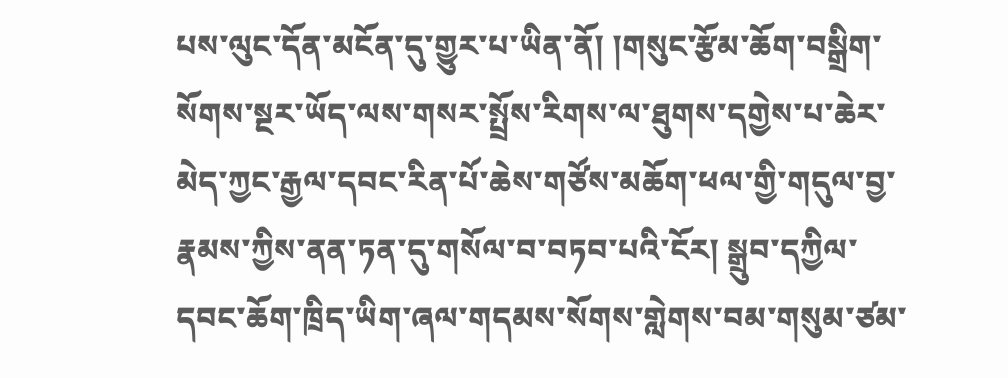པས་ལུང་དོན་མངོན་དུ་གྱུར་པ་ཡིན་ནོ། །གསུང་རྩོམ་ཆོག་བསྒྲིག་སོགས་སྔར་ཡོད་ལས་གསར་སྤྲོས་རིགས་ལ་ཐུགས་དགྱེས་པ་ཆེར་མེད་ཀྱང་རྒྱལ་དབང་རིན་པོ་ཆེས་གཙོས་མཆོག་ཕལ་གྱི་གདུལ་བྱ་རྣམས་ཀྱིས་ནན་ཏན་དུ་གསོལ་བ་བཏབ་པའི་ངོར། སྒྲུབ་དཀྱིལ་དབང་ཆོག་ཁྲིད་ཡིག་ཞལ་གདམས་སོགས་གླེགས་བམ་གསུམ་ཙམ་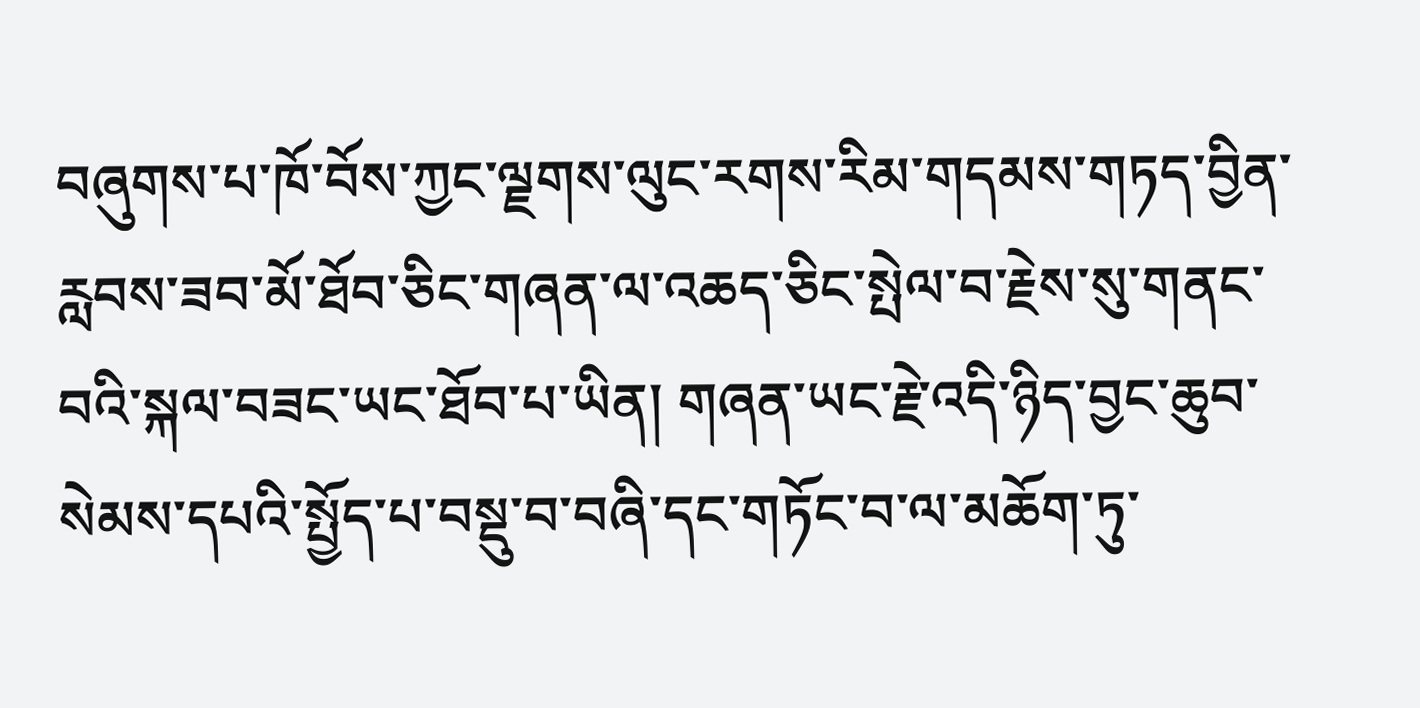བཞུགས་པ་ཁོ་བོས་ཀྱང་ལྗགས་ལུང་རགས་རིམ་གདམས་གཏད་བྱིན་རླབས་ཟབ་མོ་ཐོབ་ཅིང་གཞན་ལ་འཆད་ཅིང་སྤེལ་བ་རྗེས་སུ་གནང་བའི་སྐལ་བཟང་ཡང་ཐོབ་པ་ཡིན། གཞན་ཡང་རྗེ་འདི་ཉིད་བྱང་ཆུབ་སེམས་དཔའི་སྤྱོད་པ་བསྡུ་བ་བཞི་དང་གཏོང་བ་ལ་མཆོག་ཏུ་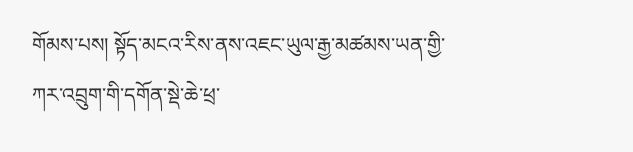གོམས་པས། སྟོད་མངའ་རིས་ནས་འཇང་ཡུལ་རྒྱ་མཚམས་ཡན་གྱི་ཀར་འབྲུག་གི་དགོན་སྡེ་ཆེ་ཕྲ་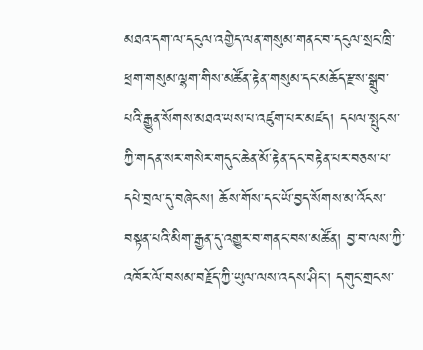མཐའ་དག་ལ་དངུལ་འགྱེད་ལན་གསུམ་གནང་བ་དངུལ་སྲང་ཁྲི་ཕྲག་གསུམ་ལྷག་གིས་མཚོན་རྟེན་གསུམ་དང་མཆོད་རྫས་སྒྲུབ་པའི་རྒྱུན་སོགས་མཐའ་ཡས་པ་འཛུག་པར་མཛད། དཔལ་སྤུངས་ཀྱི་གདན་སར་གསེར་གདུང་ཆེན་མོ་རྟེན་དང་བརྟེན་པར་བཅས་པ་དཔེ་བྲལ་དུ་བཞེངས། ཆོས་གོས་དང་ཡོ་བྱད་སོགས་མ་འོངས་བསྟན་པའི་མིག་རྒྱན་དུ་འགྱུར་བ་གནང་བས་མཚོན། བྱ་བ་ལས་ཀྱི་འཁོར་ལོ་བསམ་བརྗོད་ཀྱི་ཡུལ་ལས་འདས་ཤིང་། དགུང་གྲངས་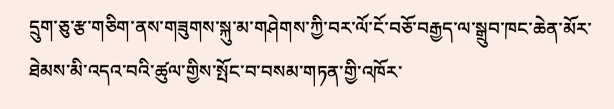དྲུག་ཅུ་རྩ་གཅིག་ནས་གཟུགས་སྐུ་མ་གཤེགས་ཀྱི་བར་ལོ་ངོ་བཅོ་བརྒྱད་ལ་སྒྲུབ་ཁང་ཆེན་མོར་ཐེམས་མི་འདའ་བའི་ཚུལ་གྱིས་སྤོང་བ་བསམ་གཏན་གྱི་འཁོར་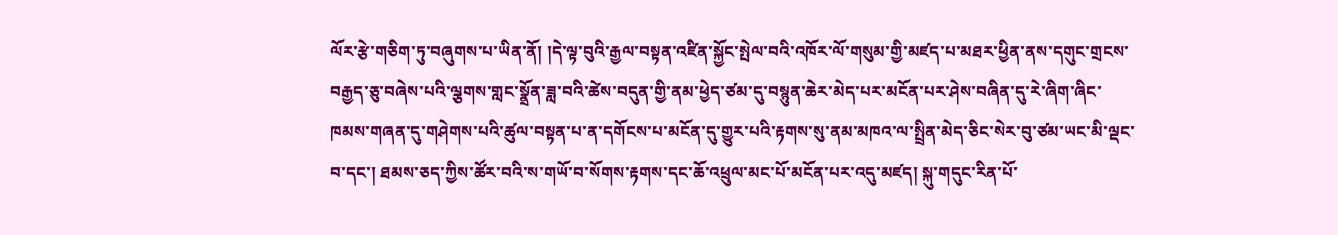ལོར་རྩེ་གཅིག་ཏུ་བཞུགས་པ་ཡིན་ནོ། །དེ་ལྟ་བུའི་རྒྱལ་བསྟན་འཛིན་སྐྱོང་སྤེལ་བའི་འཁོར་ལོ་གསུམ་གྱི་མཛད་པ་མཐར་ཕྱིན་ནས་དགུང་གྲངས་བརྒྱད་ཅུ་བཞེས་པའི་ལྕགས་གླང་སྣྲོན་ཟླ་བའི་ཚེས་བདུན་གྱི་ནམ་ཕྱེད་ཙམ་དུ་བསྙུན་ཆེར་མེད་པར་མངོན་པར་ཤེས་བཞིན་དུ་རེ་ཞིག་ཞིང་ཁམས་གཞན་དུ་གཤེགས་པའི་ཚུལ་བསྟན་པ་ན་དགོངས་པ་མངོན་དུ་གྱུར་པའི་རྟགས་སུ་ནམ་མཁའ་ལ་སྤྲིན་མེད་ཅིང་སེར་བུ་ཙམ་ཡང་མི་ལྡང་བ་དང་། ཐམས་ཅད་ཀྱིས་ཚོར་བའི་ས་གཡོ་བ་སོགས་རྟགས་དང་ཆོ་འཕྲུལ་མང་པོ་མངོན་པར་འདུ་མཛད། སྐུ་གདུང་རིན་པོ་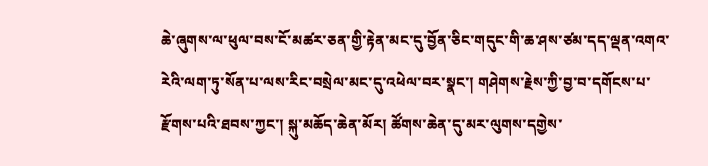ཆེ་ཞུགས་ལ་ཕུལ་བས་ངོ་མཚར་ཅན་གྱི་རྟེན་མང་དུ་བྱོན་ཅིང་གདུང་གི་ཆ་ཤས་ཙམ་དད་ལྡན་འགའ་རེའི་ལག་ཏུ་སོན་པ་ལས་རིང་བསྲེལ་མང་དུ་འཕེལ་བར་སྣང་། གཤེགས་རྗེས་ཀྱི་བྱ་བ་དགོངས་པ་རྫོགས་པའི་ཐབས་ཀྱང་། སྐུ་མཆོད་ཆེན་མོར། ཚོགས་ཆེན་དུ་མར་ལུགས་དགྱེས་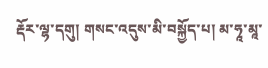རྡོར་ལྷ་དགུ། གསང་འདུས་མི་བསྐྱོད་པ། མ་ཧཱ་མཱ་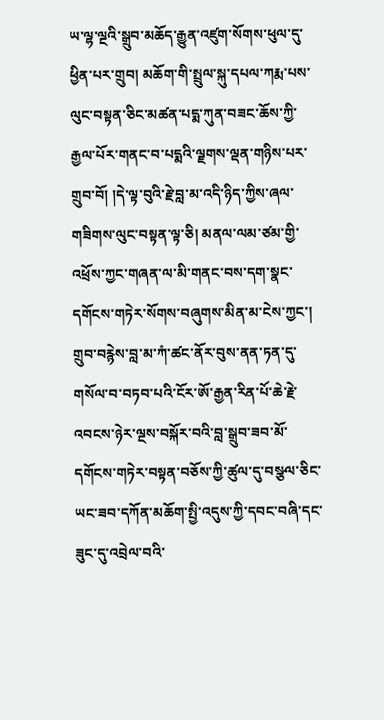ཡ་ལྷ་ལྔའི་སྒྲུབ་མཆོད་རྒྱུན་འཛུག་སོགས་ཕུལ་དུ་ཕྱིན་པར་གྲུབ། མཆོག་གི་སྤྲུལ་སྐུ་དཔལ་ཀརྨ་པས་ལུང་བསྟན་ཅིང་མཚན་པདྨ་ཀུན་བཟང་ཆོས་ཀྱི་རྒྱལ་པོར་གནང་བ་པདྨའི་ལྗགས་ལྡན་གཉིས་པར་གྲུབ་བོ། །དེ་ལྟ་བུའི་རྗེ་བླ་མ་འདི་ཉིད་ཀྱིས་ཞལ་གཟིགས་ལུང་བསྟན་ལྟ་ཅི། མནལ་ལམ་ཙམ་གྱི་འཕྲོས་ཀྱང་གཞན་ལ་མི་གནང་བས་དག་སྣང་དགོངས་གཏེར་སོགས་བཞུགས་མིན་མ་ངེས་ཀྱང་། གྲུབ་བརྙེས་བླ་མ་ཀཾ་ཚང་ནོར་བུས་ནན་ཏན་དུ་གསོལ་བ་བཏབ་པའི་ངོར་ཨོ་རྒྱན་རིན་པོ་ཆེ་རྗེ་འབངས་ཉེར་ལྔས་བསྐོར་བའི་བླ་སྒྲུབ་ཟབ་མོ་དགོངས་གཏེར་བསྟན་བཅོས་ཀྱི་ཚུལ་དུ་བསྩལ་ཅིང་ཡང་ཟབ་དཀོན་མཆོག་སྤྱི་འདུས་ཀྱི་དབང་བཞི་དང་ཟུང་དུ་འབྲེལ་བའི་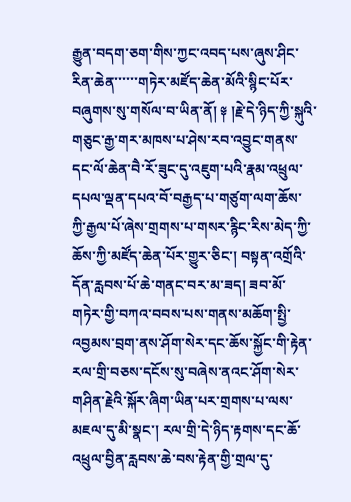རྒྱུན་བདག་ཅག་གིས་ཀྱང་འབད་པས་ཞུས་ཤིང་རིན་ཆེན་་་་་་གཏེར་མཛོད་ཆེན་མོའི་སྙིང་པོར་བཞུགས་སུ་གསོལ་བ་ཡིན་ནོ། ༈ །རྗེ་དེ་ཉིད་ཀྱི་སྐུའི་གཅུང་རྒྱ་གར་མཁས་པ་ཤེས་རབ་འབྱུང་གནས་དང་ལོ་ཆེན་བཻ་རོ་ཟུང་དུ་འཇུག་པའི་རྣམ་འཕྲུལ་དཔལ་ལྡན་དཔའ་བོ་བརྒྱད་པ་གཙུག་ལག་ཆོས་ཀྱི་རྒྱལ་པོ་ཞེས་གྲགས་པ་གསར་རྙིང་རིས་མེད་ཀྱི་ཆོས་ཀྱི་མཛོད་ཆེན་པོར་གྱུར་ཅིང་། བསྟན་འགྲོའི་དོན་རླབས་པོ་ཆེ་གནང་བར་མ་ཟད། ཟབ་མོ་གཏེར་གྱི་བཀའ་བབས་པས་གནས་མཆོག་སྤྱི་འབྱམས་བྲག་ནས་ཤོག་སེར་དང་ཆོས་སྐྱོང་གི་རྟེན་རལ་གྲི་བཅས་དངོས་སུ་བཞེས་ནའང་ཤོག་སེར་གཤིན་རྗེའི་སྐོར་ཞིག་ཡིན་པར་གྲགས་པ་ལས་མཇལ་དུ་མི་སྣང་། རལ་གྲི་དེ་ཉིད་རྟགས་དང་ཆོ་འཕྲུལ་བྱིན་རླབས་ཆེ་བས་རྟེན་གྱི་གྲལ་དུ་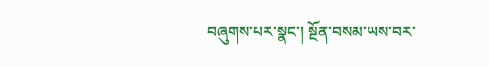བཞུགས་པར་སྣང་། སྔོན་བསམ་ཡས་བར་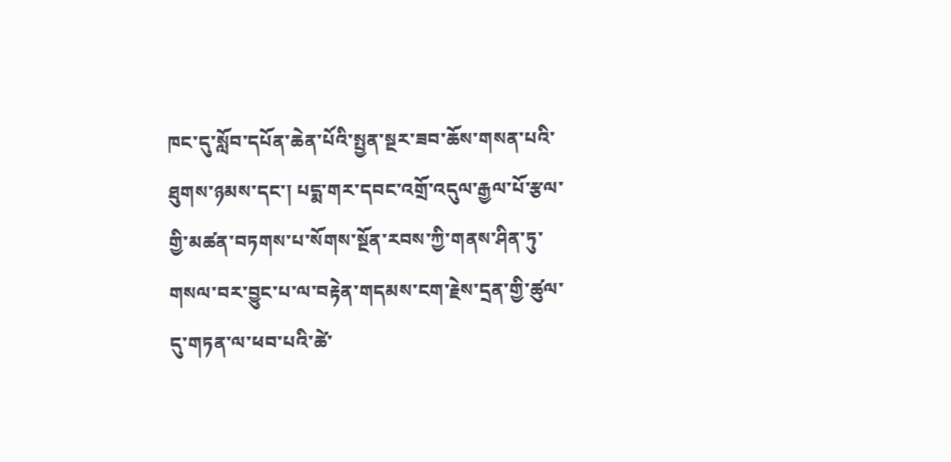ཁང་དུ་སློབ་དཔོན་ཆེན་པོའི་སྤྱན་སྔར་ཟབ་ཆོས་གསན་པའི་ཐུགས་ཉམས་དང་། པདྨ་གར་དབང་འགྲོ་འདུལ་རྒྱལ་པོ་རྩལ་གྱི་མཚན་བཏགས་པ་སོགས་སྔོན་རབས་ཀྱི་གནས་ཤིན་ཏུ་གསལ་བར་བྱུང་པ་ལ་བརྟེན་གདམས་ངག་རྗེས་དྲན་གྱི་ཚུལ་དུ་གཏན་ལ་ཕབ་པའི་ཚེ་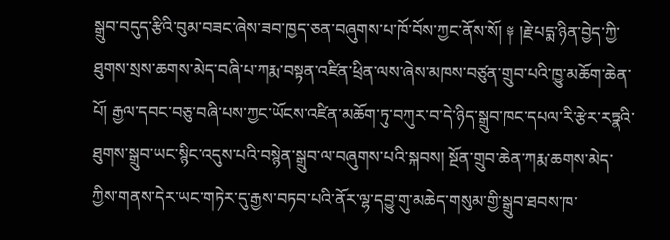སྒྲུབ་བདུད་རྩིའི་བུམ་བཟང་ཞེས་ཟབ་ཁྱད་ཅན་བཞུགས་པ་ཁོ་བོས་ཀྱང་ནོས་སོ། ༈ །རྗེ་པདྨ་ཉིན་བྱེད་ཀྱི་ཐུགས་སྲས་ཆགས་མེད་བཞི་པ་ཀརྨ་བསྟན་འཛིན་ཕྲིན་ལས་ཞེས་མཁས་བཙུན་གྲུབ་པའི་ཁྱུ་མཆོག་ཆེན་པོ། རྒྱལ་དབང་བཅུ་བཞི་པས་ཀྱང་ཡོངས་འཛིན་མཆོག་ཏུ་བཀུར་བ་དེ་ཉིད་སྒྲུབ་ཁང་དཔལ་རི་རྩེར་རཏྣའི་ཐུགས་སྒྲུབ་ཡང་སྙིང་འདུས་པའི་བསྙེན་སྒྲུབ་ལ་བཞུགས་པའི་སྐབས། སྔོན་གྲུབ་ཆེན་ཀརྨ་ཆགས་མེད་ཀྱིས་གནས་དེར་ཡང་གཏེར་དུ་རྒྱས་བཏབ་པའི་ནོར་ལྷ་དབྱུ་གུ་མཆེད་གསུམ་གྱི་སྒྲུབ་ཐབས་ཁ་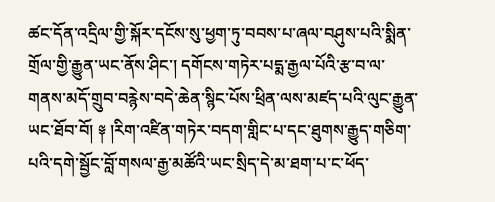ཚང་དོན་འདྲིལ་གྱི་སྐོར་དངོས་སུ་ཕྱག་ཏུ་བབས་པ་ཞལ་བཤུས་པའི་སྨིན་གྲོལ་གྱི་རྒྱུན་ཡང་ནོས་ཤིང་། དགོངས་གཏེར་པདྨ་རྒྱལ་པོའི་རྩ་བ་ལ་གནས་མདོ་གྲུབ་བརྙེས་བདེ་ཆེན་སྙིང་པོས་ཕྲིན་ལས་མཛད་པའི་ལུང་རྒྱུན་ཡང་ཐོབ་བོ། ༈ །རིག་འཛིན་གཏེར་བདག་གླིང་པ་དང་ཐུགས་རྒྱུད་གཅིག་པའི་དགེ་སྦྱོང་བློ་གསལ་རྒྱ་མཚོའི་ཡང་སྲིད་དེ་མ་ཐག་པ་ང་ཕོད་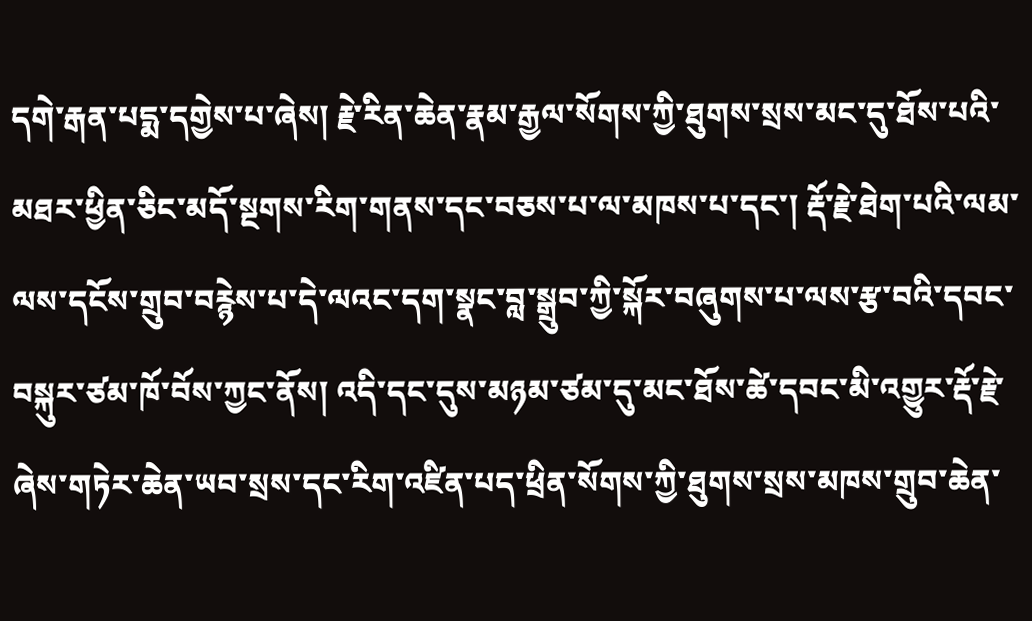དགེ་རྒན་པདྨ་དགྱེས་པ་ཞེས། རྗེ་རིན་ཆེན་རྣམ་རྒྱལ་སོགས་ཀྱི་ཐུགས་སྲས་མང་དུ་ཐོས་པའི་མཐར་ཕྱིན་ཅིང་མདོ་སྔགས་རིག་གནས་དང་བཅས་པ་ལ་མཁས་པ་དང་། རྡོ་རྗེ་ཐེག་པའི་ལམ་ལས་དངོས་གྲུབ་བརྙེས་པ་དེ་ལའང་དག་སྣང་བླ་སྒྲུབ་ཀྱི་སྐོར་བཞུགས་པ་ལས་རྩ་བའི་དབང་བསྐུར་ཙམ་ཁོ་བོས་ཀྱང་ནོས། འདི་དང་དུས་མཉམ་ཙམ་དུ་མང་ཐོས་ཚེ་དབང་མི་འགྱུར་རྡོ་རྗེ་ཞེས་གཏེར་ཆེན་ཡབ་སྲས་དང་རིག་འཛིན་པད་ཕྲིན་སོགས་ཀྱི་ཐུགས་སྲས་མཁས་གྲུབ་ཆེན་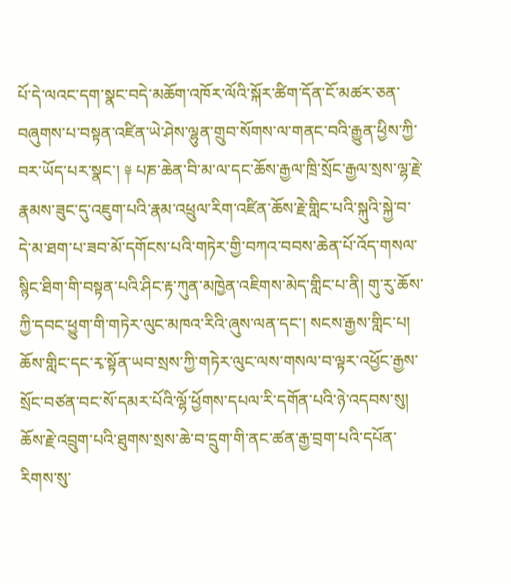པོ་དེ་ལའང་དག་སྣང་བདེ་མཆོག་འཁོར་ལོའི་སྐོར་ཚིག་དོན་ངོ་མཚར་ཅན་བཞུགས་པ་བསྟན་འཛིན་ཡེ་ཤེས་ལྷུན་གྲུབ་སོགས་ལ་གནང་བའི་རྒྱུན་ཕྱིས་ཀྱི་བར་ཡོད་པར་སྣང་། ༈ པཎ་ཆེན་བི་མ་ལ་དང་ཆོས་རྒྱལ་ཁྲི་སྲོང་རྒྱལ་སྲས་ལྷ་རྗེ་རྣམས་ཟུང་དུ་འཇུག་པའི་རྣམ་འཕྲུལ་རིག་འཛིན་ཆོས་རྗེ་གླིང་པའི་སྐུའི་སྐྱེ་བ་དེ་མ་ཐག་པ་ཟབ་མོ་དགོངས་པའི་གཏེར་གྱི་བཀའ་བབས་ཆེན་པོ་འོད་གསལ་སྙིང་ཐིག་གི་བསྟན་པའི་ཤིང་རྟ་ཀུན་མཁྱེན་འཇིགས་མེད་གླིང་པ་ནི། གུ་རུ་ཆོས་ཀྱི་དབང་ཕྱུག་གི་གཏེར་ལུང་མཁའ་རིའི་ཞུས་ལན་དང་། སངས་རྒྱས་གླིང་པ། ཆོས་གླིང་དང་རྭ་སྟོན་ཡབ་སྲས་ཀྱི་གཏེར་ལུང་ལས་གསལ་བ་ལྟར་འཕྱོང་རྒྱས་སྲོང་བཙན་བང་སོ་དམར་པོའི་ལྷོ་ཕྱོགས་དཔལ་རི་དགོན་པའི་ཉེ་འདབས་སུ། ཆོས་རྗེ་འབྲུག་པའི་ཐུགས་སྲས་ཆེ་བ་དྲུག་གི་ནང་ཚན་རྒྱ་བྲག་པའི་དཔོན་རིགས་སུ་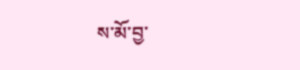ས་མོ་བྱ་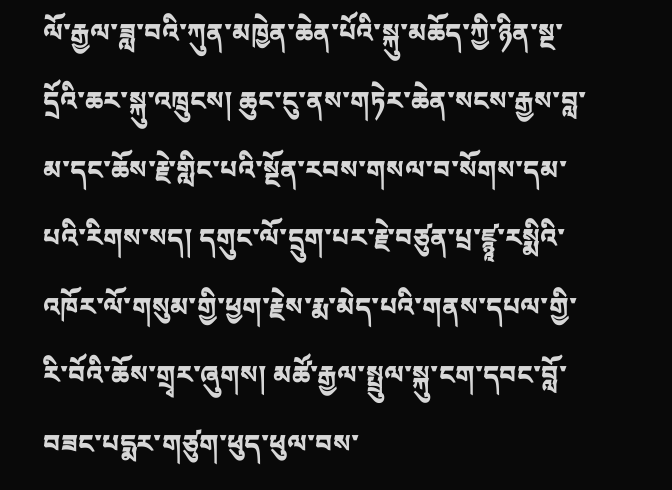ལོ་རྒྱལ་ཟླ་བའི་ཀུན་མཁྱེན་ཆེན་པོའི་སྐུ་མཆོད་ཀྱི་ཉིན་སྔ་དྲོའི་ཆར་སྐུ་འཁྲུངས། ཆུང་ངུ་ནས་གཏེར་ཆེན་སངས་རྒྱས་བླ་མ་དང་ཆོས་རྗེ་གླིང་པའི་སྔོན་རབས་གསལ་བ་སོགས་དམ་པའི་རིགས་སད། དགུང་ལོ་དྲུག་པར་རྗེ་བཙུན་པྲ་ཛྙཱ་རསྨིའི་འཁོར་ལོ་གསུམ་གྱི་ཕྱག་རྗེས་རྨ་མེད་པའི་གནས་དཔལ་གྱི་རི་བོའི་ཆོས་གྲྭར་ཞུགས། མཚོ་རྒྱལ་སྤྲུལ་སྐུ་ངག་དབང་བློ་བཟང་པདྨར་གཙུག་ཕུད་ཕུལ་བས་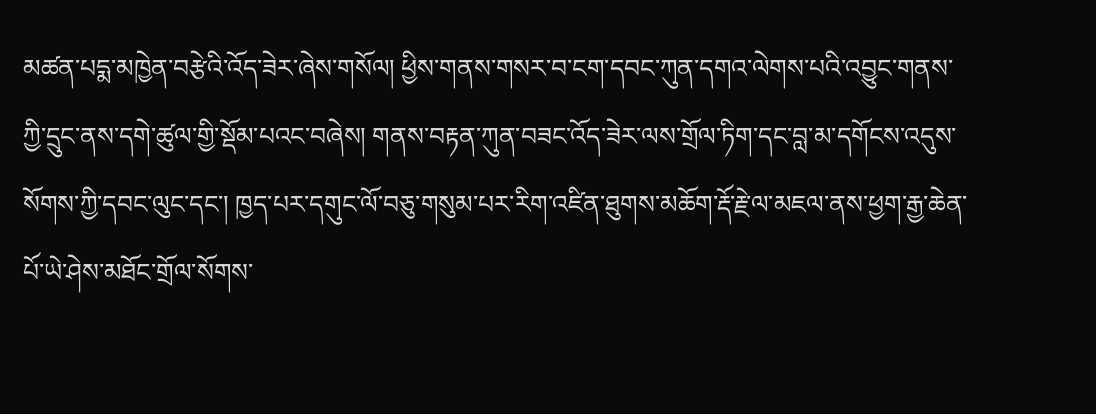མཚན་པདྨ་མཁྱེན་བརྩེའི་འོད་ཟེར་ཞེས་གསོལ། ཕྱིས་གནས་གསར་བ་ངག་དབང་ཀུན་དགའ་ལེགས་པའི་འབྱུང་གནས་ཀྱི་དྲུང་ནས་དགེ་ཚུལ་གྱི་སྡོམ་པའང་བཞེས། གནས་བརྟན་ཀུན་བཟང་འོད་ཟེར་ལས་གྲོལ་ཏིག་དང་བླ་མ་དགོངས་འདུས་སོགས་ཀྱི་དབང་ལུང་དང་། ཁྱད་པར་དགུང་ལོ་བཅུ་གསུམ་པར་རིག་འཛིན་ཐུགས་མཆོག་རྡོ་རྗེ་ལ་མཇལ་ནས་ཕྱག་རྒྱ་ཆེན་པོ་ཡེ་ཤེས་མཐོང་གྲོལ་སོགས་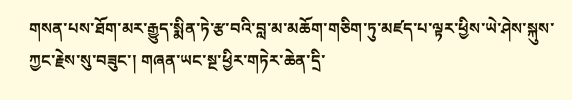གསན་པས་ཐོག་མར་རྒྱུད་སྨིན་ཏེ་རྩ་བའི་བླ་མ་མཆོག་གཅིག་ཏུ་མཛད་པ་ལྟར་ཕྱིས་ཡེ་ཤེས་སྐུས་ཀྱང་རྗེས་སུ་བཟུང་། གཞན་ཡང་སྔ་ཕྱིར་གཏེར་ཆེན་དྲི་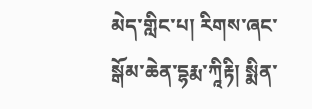མེད་གླིང་པ། རིགས་ཞང་སྒོམ་ཆེན་དྷརྨ་ཀཱིརྟི། སྨིན་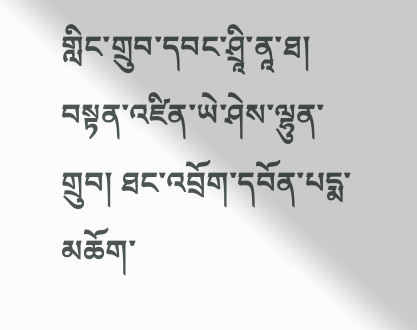གླིང་གྲུབ་དབང་ཤྲཱི་ནཱ་ཐ། བསྟན་འཛིན་ཡེ་ཤེས་ལྷུན་གྲུབ། ཐང་འབྲོག་དབོན་པདྨ་མཆོག་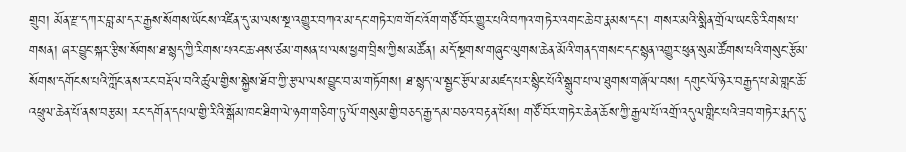གྲུབ། མོན་རྫ་དཀར་བླ་མ་དར་རྒྱས་སོགས་ཡོངས་འཛིན་དུ་མ་ལས་སྔ་འགྱུར་བཀའ་མ་དང་གཏེར་ཁ་གོང་འོག་གཙོ་བོར་གྱུར་པའི་བཀའ་གཏེར་འགང་ཆེ་བ་རྣམས་དང་། གསར་མའི་སྨིན་གྲོལ་ཡང་ཅི་རིགས་པ་གསན། ཞར་བྱུང་སྐར་རྩིས་སོགས་ཐ་སྙད་ཀྱི་རིགས་པའང་ཆ་ཤས་ཙམ་གསན་པ་ལས་ཕྱག་བྲིས་ཀྱིས་མཚོན། མདོ་སྔགས་གཞུང་ལུགས་ཆེན་མོའི་གནད་གསང་དང་སྙན་འགྱུར་ཕུན་སུམ་ཚོགས་པའི་གསུང་རྩོམ་སོགས་དགོངས་པའི་ཀློང་ནས་རང་བརྡོལ་བའི་ཚུལ་གྱིས་སྐྱེས་ཐོབ་ཀྱི་རྩལ་ལས་བྱུང་བ་མ་གཏོགས། ཐ་སྙད་ལ་སྦྱང་རྩོལ་མ་མཛད་པར་སྙིང་པོའི་སྒྲུབ་པ་ལ་ཐུགས་གཞོལ་བས། དགུང་ལོ་ཉེར་བརྒྱད་པ་མེ་གླང་ཆོ་འཕྲུལ་ཆེན་པོ་ནས་བརྩམ། རང་དགོན་དཔལ་གྱི་རིའི་སྒོམ་ཁང་ཐིག་ལེ་ཉག་གཅིག་ཏུ་ལོ་གསུམ་གྱི་བཅད་རྒྱ་དམ་བཅའ་བརྟན་པོས། གཙོ་བོར་གཏེར་ཆེན་ཆོས་ཀྱི་རྒྱལ་པོ་འགྲོ་འདུལ་གླིང་པའི་ཟབ་གཏེར་རྨད་དུ་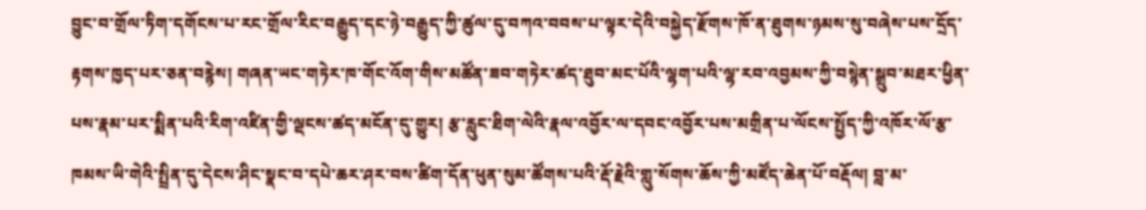བྱུང་བ་གྲོལ་ཏིག་དགོངས་པ་རང་གྲོལ་རིང་བརྒྱུད་དང་ཉེ་བརྒྱུད་ཀྱི་ཚུལ་དུ་བཀའ་བབས་པ་ལྟར་དེའི་བསྐྱེད་རྫོགས་ཁོ་ན་ཐུགས་ཉམས་སུ་བཞེས་པས་དྲོད་རྟགས་ཁྱད་པར་ཅན་བརྙེས། གཞན་ཡང་གཏེར་ཁ་གོང་འོག་གིས་མཚོན་ཟབ་གཏེར་ཚད་ཐུབ་མང་པོའི་ལྷག་པའི་ལྷ་རབ་འབྱམས་ཀྱི་བསྙེན་སྒྲུབ་མཐར་ཕྱིན་པས་རྣམ་པར་སྨིན་པའི་རིག་འཛིན་གྱི་ལྡངས་ཚད་མངོན་དུ་གྱུར། རྩ་རླུང་ཐིག་ལེའི་རྣལ་འབྱོར་ལ་དབང་འབྱོར་པས་མགྲིན་པ་ལོངས་སྤྱོད་ཀྱི་འཁོར་ལོ་རྩ་ཁམས་ཡི་གེའི་སྤྲིན་དུ་དེངས་ཤིང་སྣང་བ་དཔེ་ཆར་ཤར་བས་ཚིག་དོན་ཕུན་སུམ་ཚོགས་པའི་རྡོ་རྗེའི་གླུ་སོགས་ཆོས་ཀྱི་མཛོད་ཆེན་པོ་བརྡོལ། བླ་མ་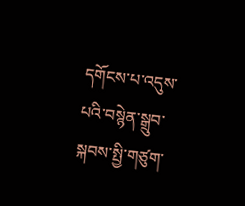དགོངས་པ་འདུས་པའི་བསྙེན་སྒྲུབ་སྐབས་སྤྱི་གཙུག་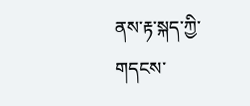ནས་རྟ་སྐད་ཀྱི་གདངས་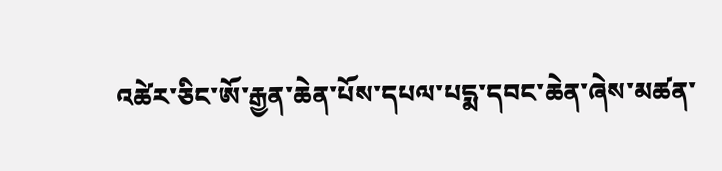འཚེར་ཅིང་ཨོ་རྒྱན་ཆེན་པོས་དཔལ་པདྨ་དབང་ཆེན་ཞེས་མཚན་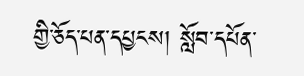གྱི་ཅོད་པན་དཔྱངས། སློབ་དཔོན་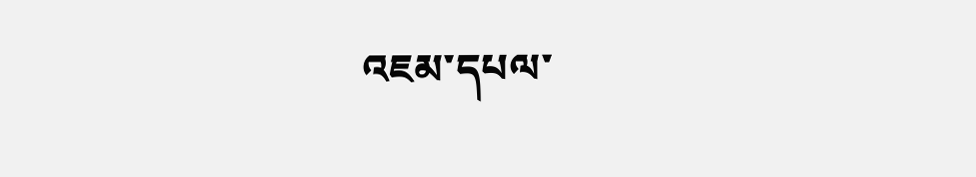འཇམ་དཔལ་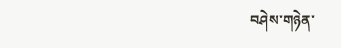བཤེས་གཉེན་